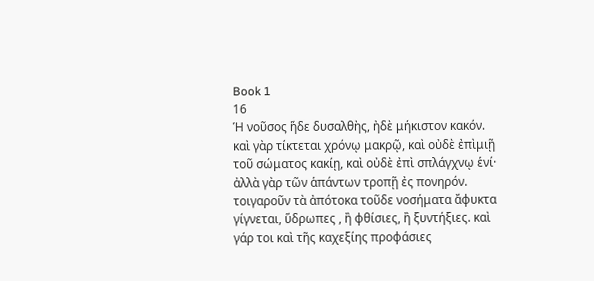Book 1
16
Ἡ νοῦσος ἥδε δυσαλθὴς, ἠδὲ μήκιστον κακόν. καὶ γὰρ τίκτεται χρόνῳ μακρῷ, καὶ οὐδὲ ἐπὶμιῇ τοῦ σώματος κακίῃ, καὶ οὐδὲ ἐπὶ σπλάγχνῳ ἑνί· ἀλλὰ γὰρ τῶν ἁπάντων τροπῇ ἐς πονηρόν. τοιγαροῦν τὰ ἀπότοκα τοῦδε νοσήματα ἄφυκτα γίγνεται, ὕδρωπες , ἢ φθίσιες, ἢ ξυντήξιες. καὶ γάρ τοι καὶ τῆς καχεξίης προφάσιες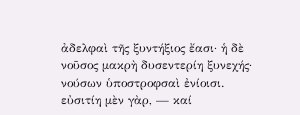ἀδελφαὶ τῆς ξυντήξιος ἔασι· ἡ δὲ νοῦσος μακρὴ δυσεντερίη ξυνεχής· νούσων ὑποστροφσαὶ ἐνίοισι. εὐσιτίη μὲν γὰρ, — καί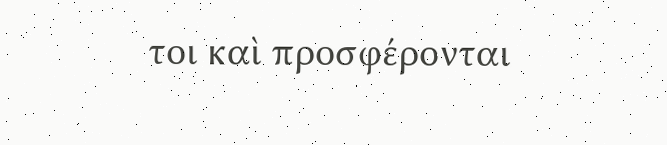τοι καὶ προσφέρονται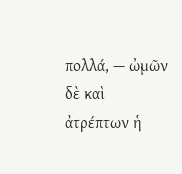πολλά, — ὠμῶν δὲ καὶ ἀτρέπτων ἡ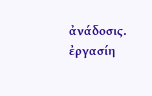ἀνάδοσις. ἐργασίη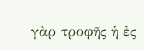γὰρ τροφῆς ἡ ἐς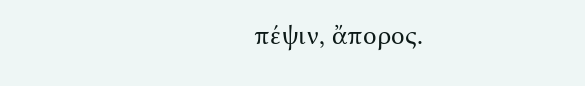πέψιν, ἄπορος.